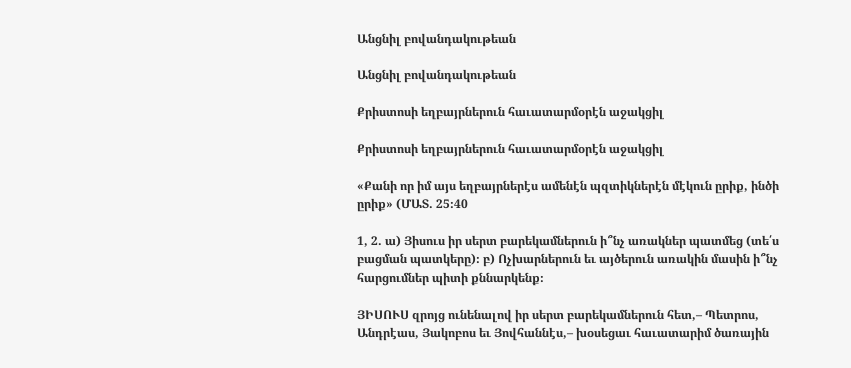Անցնիլ բովանդակութեան

Անցնիլ բովանդակութեան

Քրիստոսի եղբայրներուն հաւատարմօրէն աջակցիլ

Քրիստոսի եղբայրներուն հաւատարմօրէն աջակցիլ

«Քանի որ իմ այս եղբայրներէս ամենէն պզտիկներէն մէկուն ըրիք, ինծի ըրիք» (ՄԱՏ. 25։40

1, 2. ա) Յիսուս իր սերտ բարեկամներուն ի՞նչ առակներ պատմեց (տե՛ս բացման պատկերը)։ բ) Ոչխարներուն եւ այծերուն առակին մասին ի՞նչ հարցումներ պիտի քննարկենք։

ՅԻՍՈՒՍ զրոյց ունենալով իր սերտ բարեկամներուն հետ,– Պետրոս, Անդրէաս, Յակոբոս եւ Յովհաննէս,– խօսեցաւ հաւատարիմ ծառային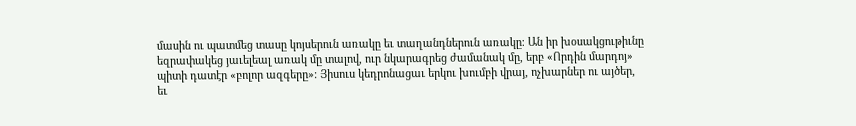մասին ու պատմեց տասը կոյսերուն առակը եւ տաղանդներուն առակը։ Ան իր խօսակցութիւնը եզրափակեց յաւելեալ առակ մը տալով, ուր նկարագրեց ժամանակ մը, երբ «Որդին մարդոյ» պիտի դատէր «բոլոր ազգերը»։ Յիսուս կեդրոնացաւ երկու խումբի վրայ, ոչխարներ ու այծեր, եւ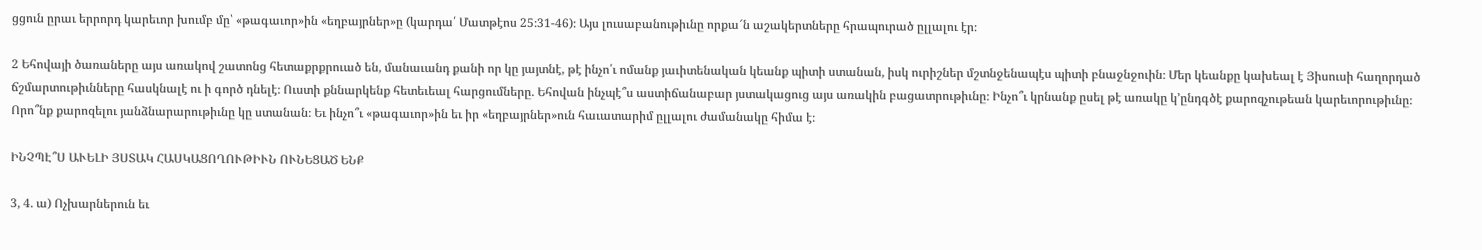ցցուն ըրաւ երրորդ կարեւոր խումբ մը՝ «թագաւոր»ին «եղբայրներ»ը (կարդա՛ Մատթէոս 25։31-46)։ Այս լուսաբանութիւնը որքա՜ն աշակերտները հրապուրած ըլլալու էր։

2 Եհովայի ծառաները այս առակով շատոնց հետաքրքրուած են, մանաւանդ քանի որ կը յայտնէ, թէ ինչո՛ւ ոմանք յաւիտենական կեանք պիտի ստանան, իսկ ուրիշներ մշտնջենապէս պիտի բնաջնջուին։ Մեր կեանքը կախեալ է Յիսուսի հաղորդած ճշմարտութիւնները հասկնալէ ու ի գործ դնելէ։ Ուստի քննարկենք հետեւեալ հարցումները. Եհովան ինչպէ՞ս աստիճանաբար յստակացուց այս առակին բացատրութիւնը։ Ինչո՞ւ կրնանք ըսել թէ առակը կ’ընդգծէ քարոզչութեան կարեւորութիւնը։ Որո՞նք քարոզելու յանձնարարութիւնը կը ստանան։ Եւ ինչո՞ւ «թագաւոր»ին եւ իր «եղբայրներ»ուն հաւատարիմ ըլլալու ժամանակը հիմա է։

ԻՆՉՊԷ՞Ս ԱՒԵԼԻ ՅՍՏԱԿ ՀԱՍԿԱՑՈՂՈՒԹԻՒՆ ՈՒՆԵՑԱԾ ԵՆՔ

3, 4. ա) Ոչխարներուն եւ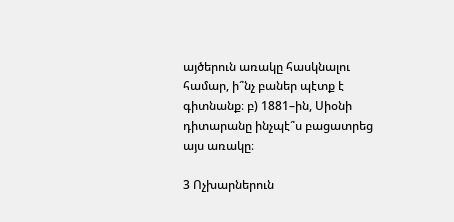այծերուն առակը հասկնալու համար, ի՞նչ բաներ պէտք է գիտնանք։ բ) 1881–ին, Սիօնի դիտարանը ինչպէ՞ս բացատրեց այս առակը։

3 Ոչխարներուն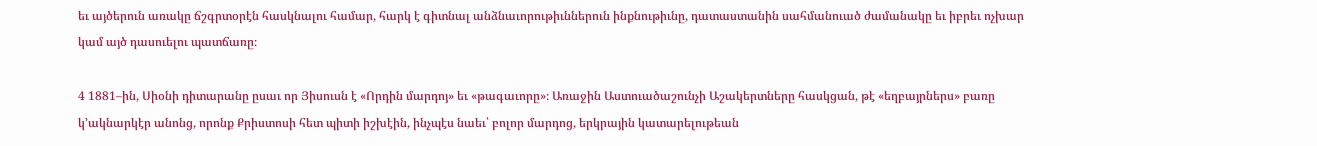եւ այծերուն առակը ճշգրտօրէն հասկնալու համար, հարկ է գիտնալ անձնաւորութիւններուն ինքնութիւնը, դատաստանին սահմանուած ժամանակը եւ իբրեւ ոչխար կամ այծ դասուելու պատճառը։

4 1881–ին, Սիօնի դիտարանը ըսաւ որ Յիսուսն է «Որդին մարդոյ» եւ «թագաւորը»։ Առաջին Աստուածաշունչի Աշակերտները հասկցան, թէ «եղբայրներս» բառը կ’ակնարկէր անոնց, որոնք Քրիստոսի հետ պիտի իշխէին, ինչպէս նաեւ՝ բոլոր մարդոց, երկրային կատարելութեան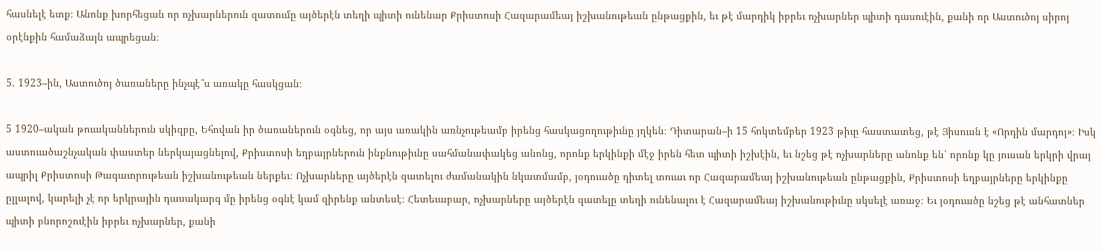հասնելէ ետք։ Անոնք խորհեցան որ ոչխարներուն զատումը այծերէն տեղի պիտի ունենար Քրիստոսի Հազարամեայ իշխանութեան ընթացքին, եւ թէ մարդիկ իբրեւ ոչխարներ պիտի դասուէին, քանի որ Աստուծոյ սիրոյ օրէնքին համաձայն ապրեցան։

5. 1923–ին, Աստուծոյ ծառաները ինչպէ՞ս առակը հասկցան։

5 1920–ական թուականներուն սկիզբը, Եհովան իր ծառաներուն օգնեց, որ այս առակին առնչութեամբ իրենց հասկացողութիւնը յղկեն։ Դիտարան–ի 15 հոկտեմբեր 1923 թիւը հաստատեց, թէ Յիսուսն է «Որդին մարդոյ»։ Իսկ աստուածաշնչական փաստեր ներկայացնելով, Քրիստոսի եղբայրներուն ինքնութիւնը սահմանափակեց անոնց, որոնք երկինքի մէջ իրեն հետ պիտի իշխէին, եւ նշեց թէ ոչխարները անոնք են՝ որոնք կը յուսան երկրի վրայ ապրիլ Քրիստոսի Թագաւորութեան իշխանութեան ներքեւ։ Ոչխարները այծերէն զատելու ժամանակին նկատմամբ, յօդուածը դիտել տուաւ որ Հազարամեայ իշխանութեան ընթացքին, Քրիստոսի եղբայրները երկինքը ըլլալով, կարելի չէ որ երկրային դասակարգ մը իրենց օգնէ կամ զիրենք անտեսէ։ Հետեւաբար, ոչխարները այծերէն զատելը տեղի ունենալու է Հազարամեայ իշխանութիւնը սկսելէ առաջ։ Եւ յօդուածը նշեց թէ անհատներ պիտի բնորոշուէին իբրեւ ոչխարներ, քանի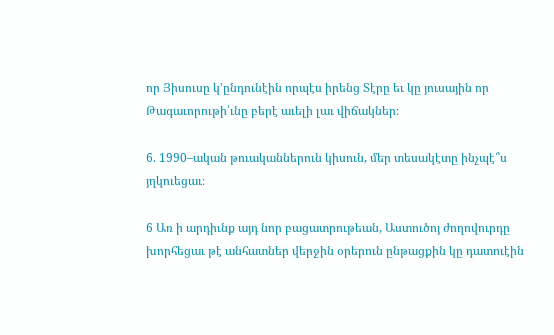որ Յիսուսը կ’ընդունէին որպէս իրենց Տէրը եւ կը յուսային որ Թագաւորութի՛ւնը բերէ աւելի լաւ վիճակներ։

6. 1990–ական թուականներուն կիսուն, մեր տեսակէտը ինչպէ՞ս յղկուեցաւ։

6 Առ ի արդիւնք այդ նոր բացատրութեան, Աստուծոյ ժողովուրդը խորհեցաւ թէ անհատներ վերջին օրերուն ընթացքին կը դատուէին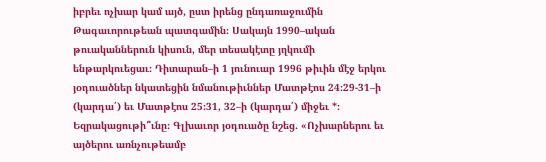իբրեւ ոչխար կամ այծ, ըստ իրենց ընդառաջումին Թագաւորութեան պատգամին։ Սակայն 1990–ական թուականներուն կիսուն, մեր տեսակէտը յղկումի ենթարկուեցաւ։ Դիտարան–ի 1 յունուար 1996 թիւին մէջ երկու յօդուածներ նկատեցին նմանութիւններ Մատթէոս 24։29-31–ի (կարդա՛) եւ Մատթէոս 25։31, 32–ի (կարդա՛) միջեւ *։ Եզրակացութի՞ւնը։ Գլխաւոր յօդուածը նշեց. «Ոչխարներու եւ այծերու առնչութեամբ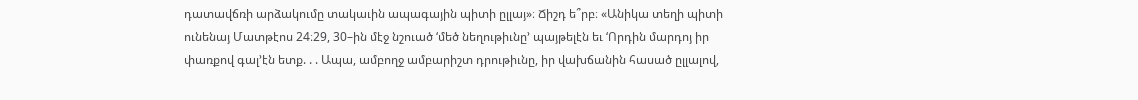դատավճռի արձակումը տակաւին ապագային պիտի ըլլայ»։ Ճիշդ ե՞րբ։ «Անիկա տեղի պիտի ունենայ Մատթէոս 24։29, 30–ին մէջ նշուած ‘մեծ նեղութիւնը’ պայթելէն եւ ‘Որդին մարդոյ իր փառքով գալ’էն ետք. . . Ապա, ամբողջ ամբարիշտ դրութիւնը, իր վախճանին հասած ըլլալով,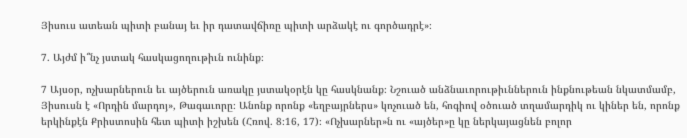Յիսուս ատեան պիտի բանայ եւ իր դատավճիռը պիտի արձակէ ու գործադրէ»։

7. Այժմ ի՞նչ յստակ հասկացողութիւն ունինք։

7 Այսօր, ոչխարներուն եւ այծերուն առակը յստակօրէն կը հասկնանք։ Նշուած անձնաւորութիւններուն ինքնութեան նկատմամբ, Յիսուսն է «Որդին մարդոյ», Թագաւորը։ Անոնք որոնք «եղբայրներս» կոչուած են, հոգիով օծուած տղամարդիկ ու կիներ են, որոնք երկինքէն Քրիստոսին հետ պիտի իշխեն (Հռով. 8։16, 17)։ «Ոչխարներ»ն ու «այծեր»ը կը ներկայացնեն բոլոր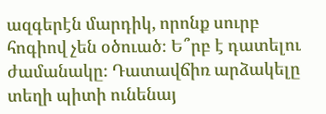ազգերէն մարդիկ, որոնք սուրբ հոգիով չեն օծուած։ Ե՞րբ է դատելու ժամանակը։ Դատավճիռ արձակելը տեղի պիտի ունենայ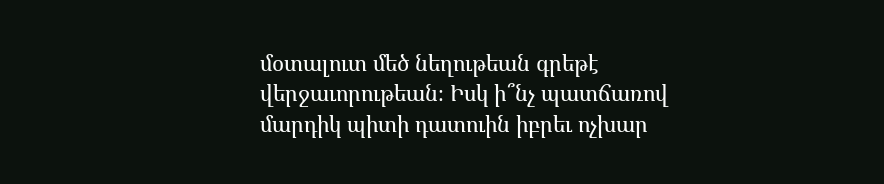մօտալուտ մեծ նեղութեան գրեթէ վերջաւորութեան։ Իսկ ի՞նչ պատճառով մարդիկ պիտի դատուին իբրեւ ոչխար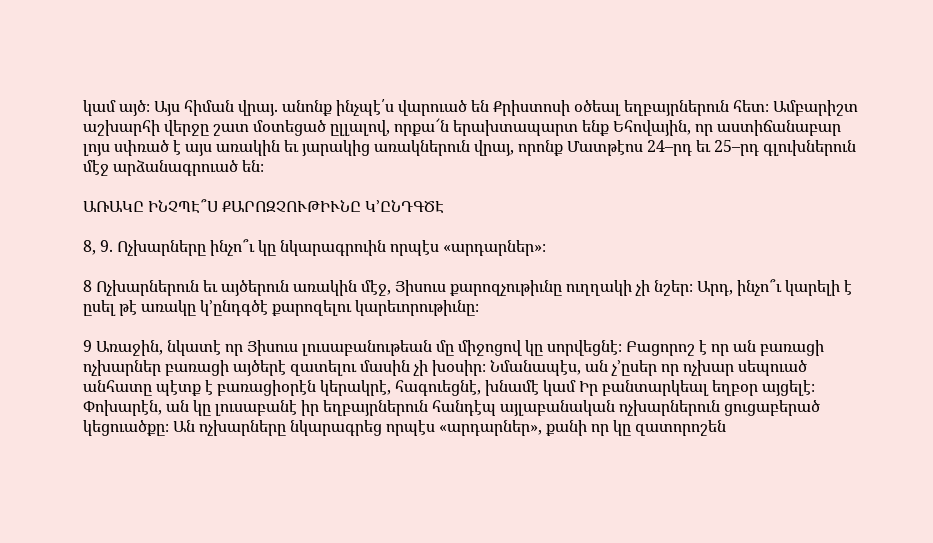կամ այծ։ Այս հիման վրայ. անոնք ինչպէ՛ս վարուած են Քրիստոսի օծեալ եղբայրներուն հետ։ Ամբարիշտ աշխարհի վերջը շատ մօտեցած ըլլալով, որքա՜ն երախտապարտ ենք Եհովային, որ աստիճանաբար լոյս սփռած է այս առակին եւ յարակից առակներուն վրայ, որոնք Մատթէոս 24–րդ եւ 25–րդ գլուխներուն մէջ արձանագրուած են։

ԱՌԱԿԸ ԻՆՉՊԷ՞Ս ՔԱՐՈԶՉՈՒԹԻՒՆԸ Կ’ԸՆԴԳԾԷ

8, 9. Ոչխարները ինչո՞ւ կը նկարագրուին որպէս «արդարներ»։

8 Ոչխարներուն եւ այծերուն առակին մէջ, Յիսուս քարոզչութիւնը ուղղակի չի նշեր։ Արդ, ինչո՞ւ կարելի է ըսել թէ առակը կ’ընդգծէ քարոզելու կարեւորութիւնը։

9 Առաջին, նկատէ որ Յիսուս լուսաբանութեան մը միջոցով կը սորվեցնէ։ Բացորոշ է որ ան բառացի ոչխարներ բառացի այծերէ զատելու մասին չի խօսիր։ Նմանապէս, ան չ’ըսեր որ ոչխար սեպուած անհատը պէտք է բառացիօրէն կերակրէ, հագուեցնէ, խնամէ կամ Իր բանտարկեալ եղբօր այցելէ։ Փոխարէն, ան կը լուսաբանէ իր եղբայրներուն հանդէպ այլաբանական ոչխարներուն ցուցաբերած կեցուածքը։ Ան ոչխարները նկարագրեց որպէս «արդարներ», քանի որ կը զատորոշեն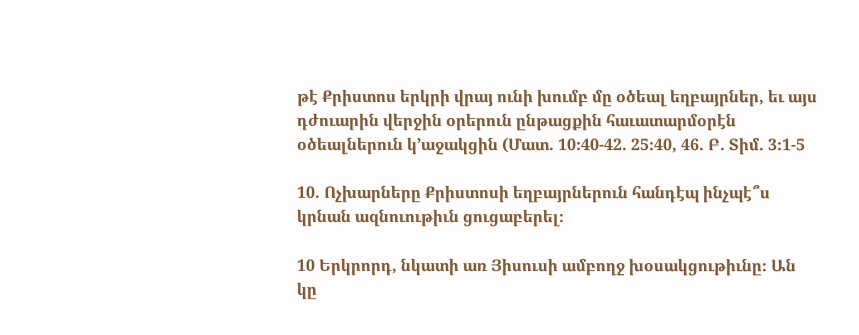թէ Քրիստոս երկրի վրայ ունի խումբ մը օծեալ եղբայրներ, եւ այս դժուարին վերջին օրերուն ընթացքին հաւատարմօրէն օծեալներուն կ’աջակցին (Մատ. 10։40-42. 25։40, 46. Բ. Տիմ. 3։1-5

10. Ոչխարները Քրիստոսի եղբայրներուն հանդէպ ինչպէ՞ս կրնան ազնուութիւն ցուցաբերել։

10 Երկրորդ, նկատի առ Յիսուսի ամբողջ խօսակցութիւնը։ Ան կը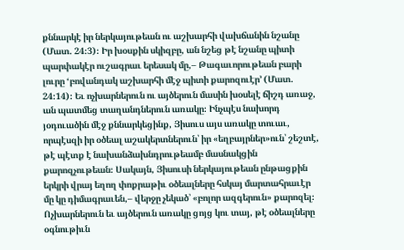քննարկէ իր ներկայութեան ու աշխարհի վախճանին նշանը (Մատ. 24։3)։ Իր խօսքին սկիզբը, ան նշեց թէ նշանը պիտի պարփակէր ուշագրաւ երեսակ մը,– Թագաւորութեան բարի լուրը ‘բովանդակ աշխարհի մէջ պիտի քարոզուէր’ (Մատ. 24։14)։ Եւ ոչխարներուն ու այծերուն մասին խօսելէ ճիշդ առաջ, ան պատմեց տաղանդներուն առակը։ Ինչպէս նախորդ յօդուածին մէջ քննարկեցինք, Յիսուս այս առակը տուաւ, որպէսզի իր օծեալ աշակերտներուն՝ իր «եղբայրներ»ուն՝ շեշտէ, թէ պէտք է նախանձախնդրութեամբ մասնակցին քարոզչութեան։ Սակայն, Յիսուսի ներկայութեան ընթացքին երկրի վրայ եղող փոքրաթիւ օծեալները հսկայ մարտահրաւէր մը կը դիմագրաւեն,– վերջը չեկած՝ «բոլոր ազգերուն» քարոզել։ Ոչխարներուն եւ այծերուն առակը ցոյց կու տայ, թէ օծեալները օգնութիւն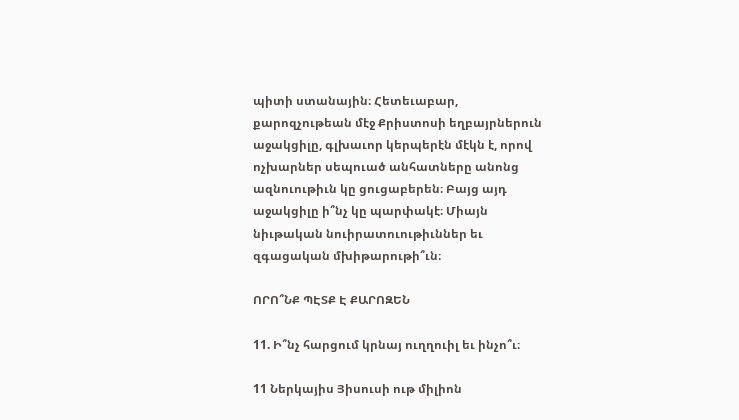պիտի ստանային։ Հետեւաբար, քարոզչութեան մէջ Քրիստոսի եղբայրներուն աջակցիլը, գլխաւոր կերպերէն մէկն է, որով ոչխարներ սեպուած անհատները անոնց ազնուութիւն կը ցուցաբերեն։ Բայց այդ աջակցիլը ի՞նչ կը պարփակէ։ Միայն նիւթական նուիրատուութիւններ եւ զգացական մխիթարութի՞ւն։

ՈՐՈ՞ՆՔ ՊԷՏՔ Է ՔԱՐՈԶԵՆ

11. Ի՞նչ հարցում կրնայ ուղղուիլ եւ ինչո՞ւ։

11 Ներկայիս Յիսուսի ութ միլիոն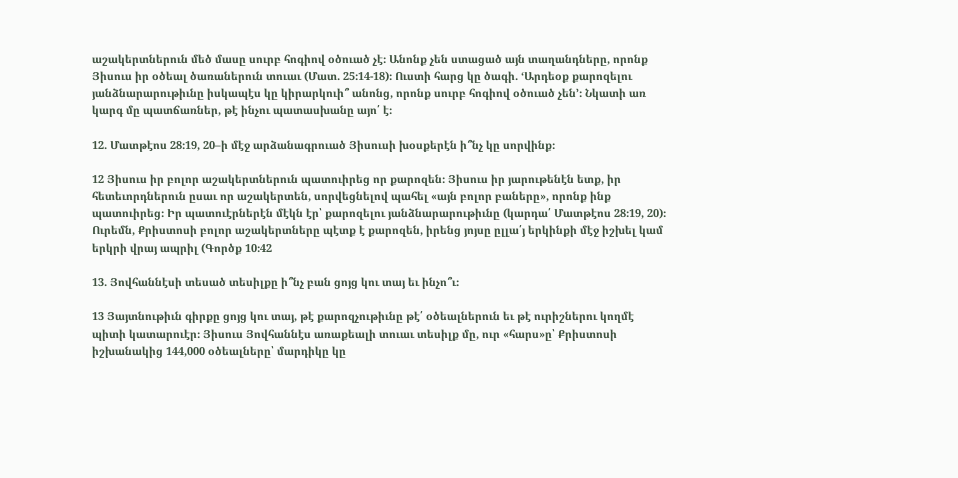աշակերտներուն մեծ մասը սուրբ հոգիով օծուած չէ։ Անոնք չեն ստացած այն տաղանդները, որոնք Յիսուս իր օծեալ ծառաներուն տուաւ (Մատ. 25։14-18)։ Ուստի հարց կը ծագի. ‘Արդեօք քարոզելու յանձնարարութիւնը իսկապէս կը կիրարկուի՞ անոնց, որոնք սուրբ հոգիով օծուած չեն’։ Նկատի առ կարգ մը պատճառներ, թէ ինչու պատասխանը այո՛ է։

12. Մատթէոս 28։19, 20–ի մէջ արձանագրուած Յիսուսի խօսքերէն ի՞նչ կը սորվինք։

12 Յիսուս իր բոլոր աշակերտներուն պատուիրեց որ քարոզեն։ Յիսուս իր յարութենէն ետք, իր հետեւորդներուն ըսաւ որ աշակերտեն, սորվեցնելով պահել «այն բոլոր բաները», որոնք ինք պատուիրեց։ Իր պատուէրներէն մէկն էր՝ քարոզելու յանձնարարութիւնը (կարդա՛ Մատթէոս 28։19, 20)։ Ուրեմն, Քրիստոսի բոլոր աշակերտները պէտք է քարոզեն, իրենց յոյսը ըլլա՛յ երկինքի մէջ իշխել կամ երկրի վրայ ապրիլ (Գործք 10։42

13. Յովհաննէսի տեսած տեսիլքը ի՞նչ բան ցոյց կու տայ եւ ինչո՞ւ։

13 Յայտնութիւն գիրքը ցոյց կու տայ, թէ քարոզչութիւնը թէ՛ օծեալներուն եւ թէ ուրիշներու կողմէ պիտի կատարուէր։ Յիսուս Յովհաննէս առաքեալի տուաւ տեսիլք մը, ուր «հարս»ը՝ Քրիստոսի իշխանակից 144,000 օծեալները՝ մարդիկը կը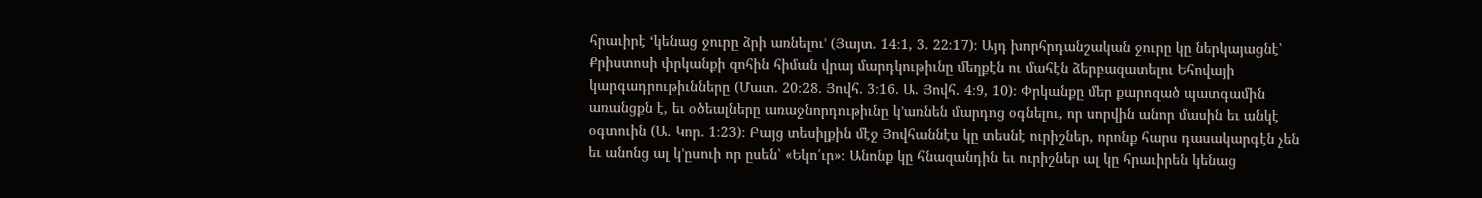հրաւիրէ ‘կենաց ջուրը ձրի առնելու’ (Յայտ. 14։1, 3. 22։17)։ Այդ խորհրդանշական ջուրը կը ներկայացնէ՝ Քրիստոսի փրկանքի զոհին հիման վրայ մարդկութիւնը մեղքէն ու մահէն ձերբազատելու Եհովայի կարգադրութիւնները (Մատ. 20։28. Յովհ. 3։16. Ա. Յովհ. 4։9, 10)։ Փրկանքը մեր քարոզած պատգամին առանցքն է, եւ օծեալները առաջնորդութիւնը կ’առնեն մարդոց օգնելու, որ սորվին անոր մասին եւ անկէ օգտուին (Ա. Կոր. 1։23)։ Բայց տեսիլքին մէջ Յովհաննէս կը տեսնէ ուրիշներ, որոնք հարս դասակարգէն չեն եւ անոնց ալ կ’ըսուի որ ըսեն՝ «Եկո՛ւր»։ Անոնք կը հնազանդին եւ ուրիշներ ալ կը հրաւիրեն կենաց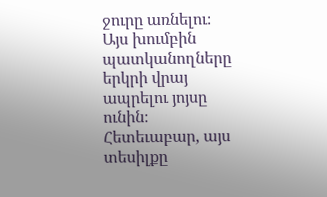ջուրը առնելու։ Այս խումբին պատկանողները երկրի վրայ ապրելու յոյսը ունին։ Հետեւաբար, այս տեսիլքը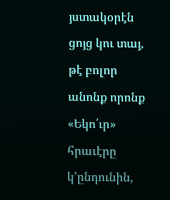յստակօրէն ցոյց կու տայ, թէ բոլոր անոնք որոնք «Եկո՛ւր» հրաւէրը կ’ընդունին,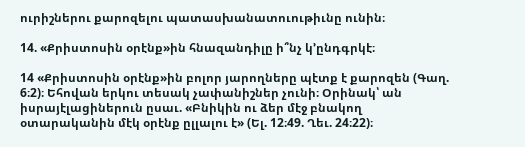ուրիշներու քարոզելու պատասխանատուութիւնը ունին։

14. «Քրիստոսին օրէնք»ին հնազանդիլը ի՞նչ կ’ընդգրկէ։

14 «Քրիստոսին օրէնք»ին բոլոր յարողները պէտք է քարոզեն (Գաղ. 6։2)։ Եհովան երկու տեսակ չափանիշներ չունի։ Օրինակ՝ ան իսրայէլացիներուն ըսաւ. «Բնիկին ու ձեր մէջ բնակող օտարականին մէկ օրէնք ըլլալու է» (Ել. 12։49. Ղեւ. 24։22)։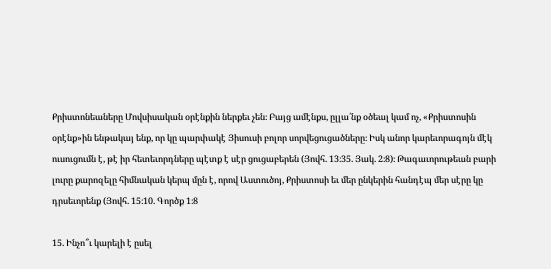Քրիստոնեաները Մովսիսական օրէնքին ներքեւ չեն։ Բայց ամէնքս, ըլլա՛նք օծեալ կամ ոչ, «Քրիստոսին օրէնք»ին ենթակայ ենք, որ կը պարփակէ Յիսուսի բոլոր սորվեցուցածները։ Իսկ անոր կարեւորագոյն մէկ ուսուցումն է, թէ իր հետեւորդները պէտք է սէր ցուցաբերեն (Յովհ. 13։35. Յակ. 2։8)։ Թագաւորութեան բարի լուրը քարոզելը հիմնական կերպ մըն է, որով Աստուծոյ, Քրիստոսի եւ մեր ընկերին հանդէպ մեր սէրը կը դրսեւորենք (Յովհ. 15։10. Գործք 1։8

15. Ինչո՞ւ կարելի է ըսել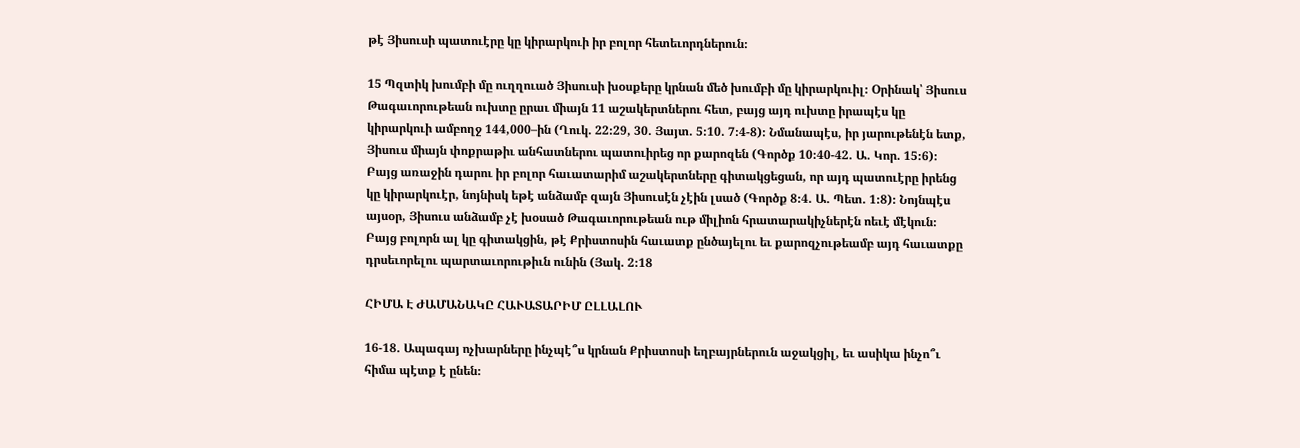թէ Յիսուսի պատուէրը կը կիրարկուի իր բոլոր հետեւորդներուն։

15 Պզտիկ խումբի մը ուղղուած Յիսուսի խօսքերը կրնան մեծ խումբի մը կիրարկուիլ։ Օրինակ՝ Յիսուս Թագաւորութեան ուխտը ըրաւ միայն 11 աշակերտներու հետ, բայց այդ ուխտը իրապէս կը կիրարկուի ամբողջ 144,000–ին (Ղուկ. 22։29, 30. Յայտ. 5։10. 7։4-8)։ Նմանապէս, իր յարութենէն ետք, Յիսուս միայն փոքրաթիւ անհատներու պատուիրեց որ քարոզեն (Գործք 10։40-42. Ա. Կոր. 15։6)։ Բայց առաջին դարու իր բոլոր հաւատարիմ աշակերտները գիտակցեցան, որ այդ պատուէրը իրենց կը կիրարկուէր, նոյնիսկ եթէ անձամբ զայն Յիսուսէն չէին լսած (Գործք 8։4. Ա. Պետ. 1։8)։ Նոյնպէս այսօր, Յիսուս անձամբ չէ խօսած Թագաւորութեան ութ միլիոն հրատարակիչներէն ոեւէ մէկուն։ Բայց բոլորն ալ կը գիտակցին, թէ Քրիստոսին հաւատք ընծայելու եւ քարոզչութեամբ այդ հաւատքը դրսեւորելու պարտաւորութիւն ունին (Յակ. 2։18

ՀԻՄԱ Է ԺԱՄԱՆԱԿԸ ՀԱՒԱՏԱՐԻՄ ԸԼԼԱԼՈՒ

16-18. Ապագայ ոչխարները ինչպէ՞ս կրնան Քրիստոսի եղբայրներուն աջակցիլ, եւ ասիկա ինչո՞ւ հիմա պէտք է ընեն։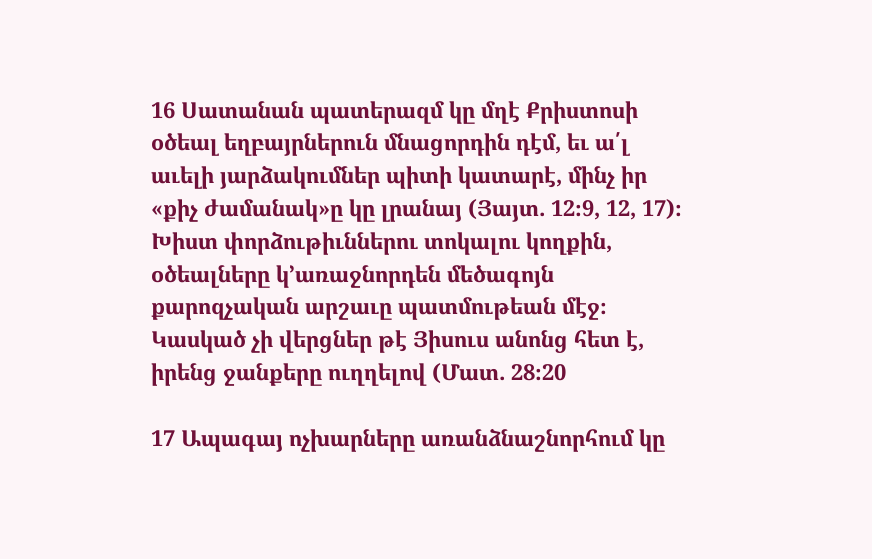16 Սատանան պատերազմ կը մղէ Քրիստոսի օծեալ եղբայրներուն մնացորդին դէմ, եւ ա՛լ աւելի յարձակումներ պիտի կատարէ, մինչ իր «քիչ ժամանակ»ը կը լրանայ (Յայտ. 12։9, 12, 17)։ Խիստ փորձութիւններու տոկալու կողքին, օծեալները կ’առաջնորդեն մեծագոյն քարոզչական արշաւը պատմութեան մէջ։ Կասկած չի վերցներ թէ Յիսուս անոնց հետ է, իրենց ջանքերը ուղղելով (Մատ. 28։20

17 Ապագայ ոչխարները առանձնաշնորհում կը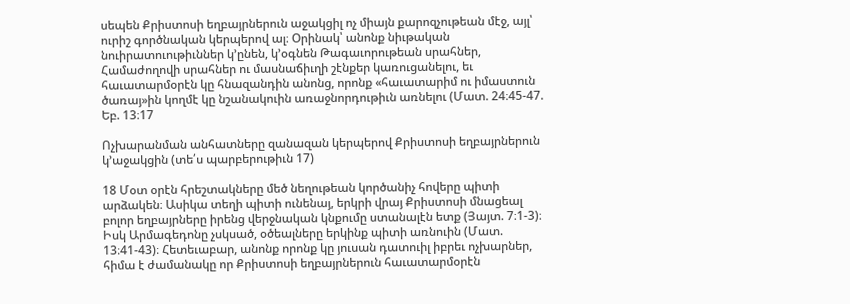սեպեն Քրիստոսի եղբայրներուն աջակցիլ ոչ միայն քարոզչութեան մէջ, այլ՝ ուրիշ գործնական կերպերով ալ։ Օրինակ՝ անոնք նիւթական նուիրատուութիւններ կ’ընեն, կ’օգնեն Թագաւորութեան սրահներ, Համաժողովի սրահներ ու մասնաճիւղի շէնքեր կառուցանելու, եւ հաւատարմօրէն կը հնազանդին անոնց, որոնք «հաւատարիմ ու իմաստուն ծառայ»ին կողմէ կը նշանակուին առաջնորդութիւն առնելու (Մատ. 24։45-47. Եբ. 13։17

Ոչխարանման անհատները զանազան կերպերով Քրիստոսի եղբայրներուն կ’աջակցին (տե՛ս պարբերութիւն 17)

18 Մօտ օրէն հրեշտակները մեծ նեղութեան կործանիչ հովերը պիտի արձակեն։ Ասիկա տեղի պիտի ունենայ, երկրի վրայ Քրիստոսի մնացեալ բոլոր եղբայրները իրենց վերջնական կնքումը ստանալէն ետք (Յայտ. 7։1-3)։ Իսկ Արմագեդոնը չսկսած, օծեալները երկինք պիտի առնուին (Մատ. 13։41-43)։ Հետեւաբար, անոնք որոնք կը յուսան դատուիլ իբրեւ ոչխարներ, հիմա է ժամանակը որ Քրիստոսի եղբայրներուն հաւատարմօրէն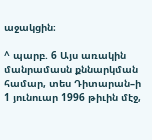աջակցին։

^ պարբ. 6 Այս առակին մանրամասն քննարկման համար, տես Դիտարան–ի 1 յունուար 1996 թիւին մէջ,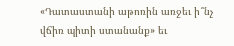«Դատաստանի աթոռին առջեւ ի՞նչ վճիռ պիտի ստանանք» եւ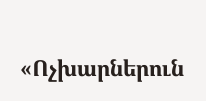«Ոչխարներուն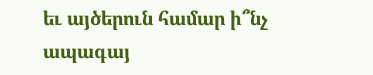եւ այծերուն համար ի՞նչ ապագայ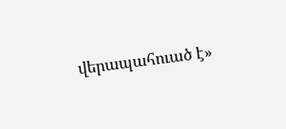վերապահուած է»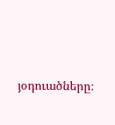յօդուածները։